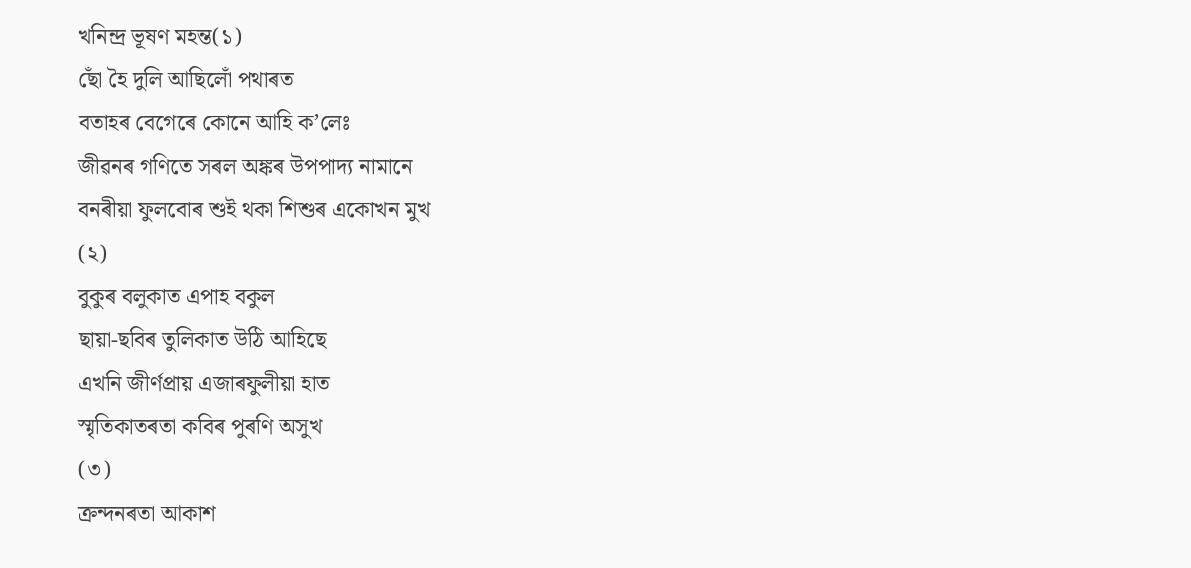খনিন্দ্র ভূষণ মহন্ত(১)
ছোঁ হৈ দুলি আছিলোঁ পথাৰত
বতাহৰ বেগেৰে কোনে আহি ক’লেঃ
জীৱনৰ গণিতে সৰল অঙ্কৰ উপপাদ্য নামানে
বনৰীয়া ফুলবোৰ শুই থকা শিশুৰ একোখন মুখ
(২)
বুকুৰ বলুকাত এপাহ বকুল
ছায়া-ছবিৰ তুলিকাত উঠি আহিছে
এখনি জীর্ণপ্রায় এজাৰফুলীয়া হাত
স্মৃতিকাতৰতা কবিৰ পুৰণি অসুখ
(৩)
ক্রন্দনৰতা আকাশ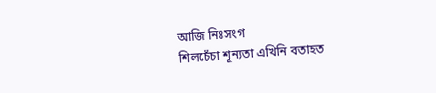আজি নিঃসংগ
শিলচেঁচা শূন্যতা এখিনি বতাহত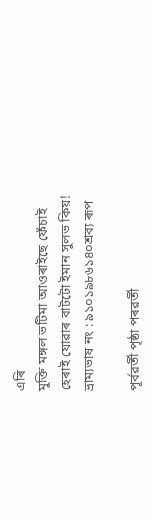এৰি
মুক্তি মঙ্গল ভটিমা আওৰাইছে ফেঁচাই
হেৰাই যোৱাৰ বাটটো ইমান সুলভ কিয়!
ভ্ৰাম্যভাষ নং : ৯১০১৯৮৬১৪০শ্ৰব্য ৰূপ

পূৰ্বৱৰ্তী পৃষ্ঠা পৰৱৰ্তী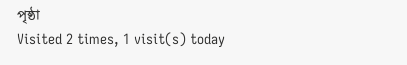পৃষ্ঠা
Visited 2 times, 1 visit(s) today